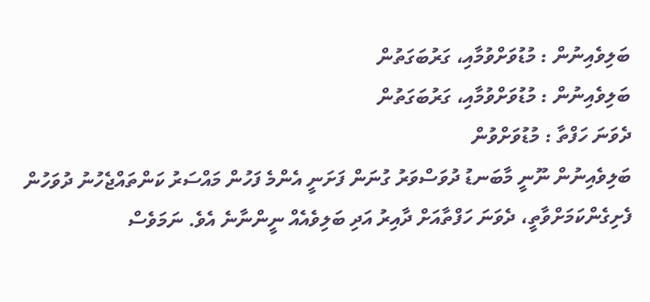ބަލިވެއިނުން : މުޑުވަށްވުމާއި، ގަރުބަގަތުން
ބަލިވެއިނުން : މުޑުވަށްވުމާއި، ގަރުބަގަތުން
ދެވަނަ ހަފްތާ : މުޑުވަށްވުން
ބަލިވެއިނުން ނޫނީ މާބަނޑު ދުވަސްވަރު ގުނަން ފަށަނީ އެންމެ ފަހުން މައްސަރު ކަންތައްޖެހުނު ދުވަހުން ފެށިގެންކަމަށްވާތީ، ދެވަނަ ހަފްތާއަށް ދާއިރު އަދި ބަލިވެއެއް ނީންނާނެ އެވެ. ނަމަވެސް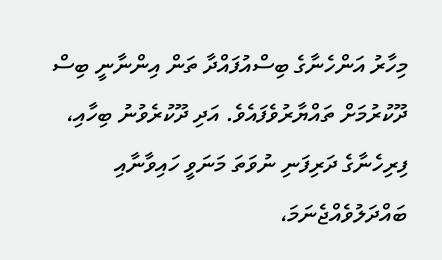މިހާރު އަންހެނާގެ ބިސްއުފައްދާ ތަން އިންނާނީ ބިސް ދޫކުރުމަށް ތައްޔާރުވެފައެވެ. އަދި ދޫކުރެވުނު ބިހާއި، ފިރިހެނާގެ ދަރިފަނި ނުވަތަ މަނަވީ ހައިވާނާއި ބައްދަލުވެއްޖެނަމަ،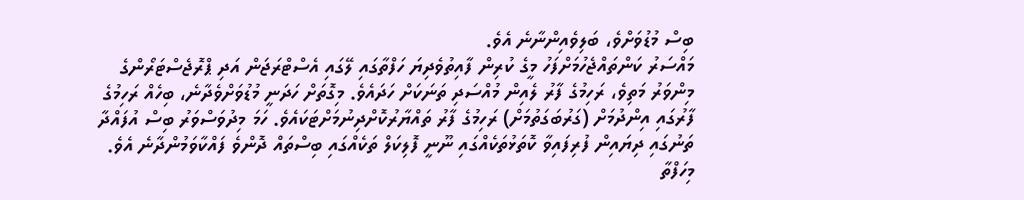ބިސް މުޑުވަށްވެ، ބަލިވެއިންނާނެ އެވެ.
މައްސަރު ކަންތައްޖެހުމަށްފަހު މީގެ ކުރިން ފާއިތުވެދިޔަ ހަފްތާގައި ލޭގައި އެސްޓްރަޖަން އަދި ޕްރޮޖެސްޓަރޯންގެ މިންވަރު މަތިވެ، ރަހިމުގެ ފާރު ލެއިން މުއްސަދި ތަނަކަށް ހަދައެވެ. މިގޮތަށް ހަދަނީ މުޑުވަށްވެދާނެ، ބިހެއް ރަހިމުގެ ފާރުގައި އިންދުމަށް (ގަރުބަގަތުމަށް) ރަހިމުގެ ފާރު ތައްޔާރުކޮށްދިނުމަށްޓަކައެވެ. ހަމަ މިދުވަސްވަރު ބިސް އުފައްދާ ތަނުގައި ދިޔައިން ފުރިފައިވާ ކޮތަޅުތަކެއްގައި ނޫނީ ފޮލިކަލް ތަކެއްގައި ބިސްތައް ދޮންވެ ފައްކާވަމުންދާނެ އެވެ.
މިހަފްތާ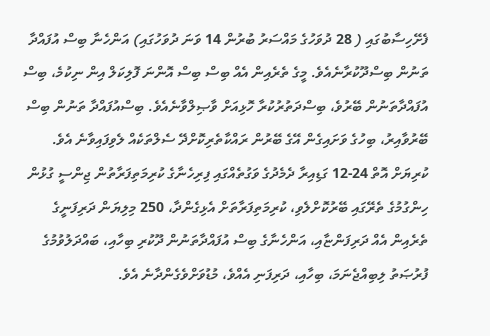ފެށޭހިސާބުގައި ( 28 ދުވަހުގެ މައްސަރު ބުރުން 14 ވަނަ ދުވަހުގައި) އަންހެނާ ބިސް އުފައްދާ ތަނުން ބިސްދޫކުރާނެއެވެ. މީގެ ތެރެއިން އެއް ބިސް ބިސް އޮންނަ ފޮލިކަލް އިން ނިކުމެ، ބިސް އުފައްދާތަނުން ބޭރުވެ، ބިސްދަތުރުކުރާ ހޮޅިއަށް ވާޞިލްވާނެއެވެ. ބިސްއުފައްދާ ތަނުން ބިސް ބޭރުވާއިރު، ބިހުގެ ވަށައިގެން އޭގެ ބޭރުން ރައްކާތެރިކޮށްދޭ ސެލްތަކެއް ލެވިފައިވާނެ އެވެ.
ކުރިޔަށް އޮތް 24-12 ގަޑިއިރާ ދެމެދުގެ ވަގުތެއްގައި ފިރިހެނާގެ ކުރިމަތިފަރާތުން ޖިންސީ ގުޅުން ހިންގުމުގެ ތެރޭގައި ބޭރުކޮށްލެވި، ކުރިމަތިފަރާތަށް އެޅިގެންދާ، 250 މިލިޔަން ދަރިފަނީގެ ތެރެއިން އެއް ދަރިފަންޏާއި، އަންހެނާގެ ބިސް އުފައްދާތަނުން ދޫކުރި ބިހާއި، ބައްދަލުވުމުގެ ފުރުޞަތު ލިބިއްޖެނަމަ، ބިހާއި، ދަރިފަނި އެއްވެ، މުޑުވަށްވެގެންދާނެ އެވެ.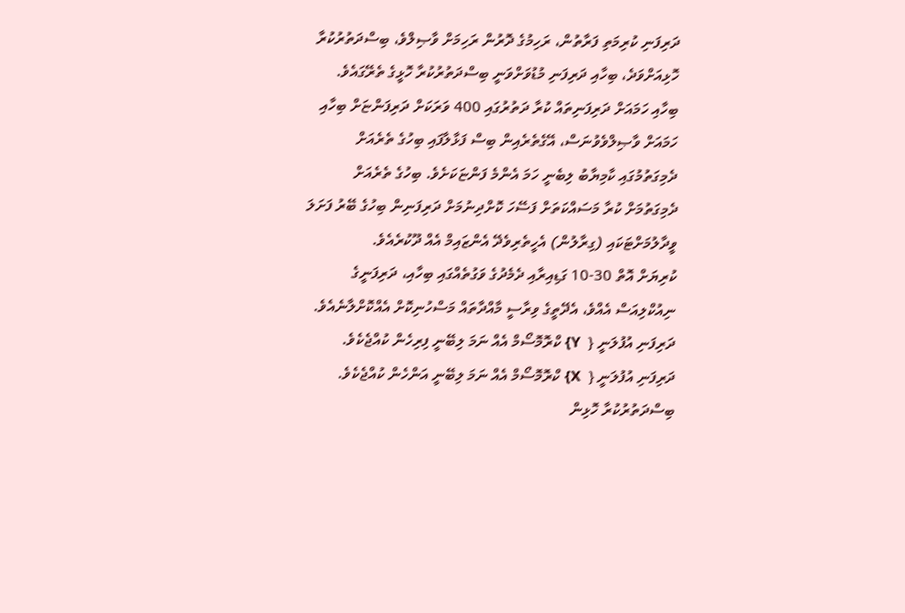ދަރިފަނި ކުރިމަތި ފަރާތުން، ރަހިމުގެ ދޮރުން ރަހިމަށް ވާޞިލްވެ، ބިސްދަތުރުކުރާ ހޮޅިއަށްވަދެ، ބިހާއި ދަރިފަނި މުޑުވަށްވަނީ ބިސްދަތުރުކުރާ ހޮޅީގެ ތެރޭގައެވެ. ބިހާއި ހަމައަށް ދަރިފަނިތައް ކުރާ ދަތުރުގައި 400 ވަރަކަށް ދަރިފަންޏަށް ބިހާއި ހަމައަށް ވާޞިލްވެވުނަސް، އޭގެތެރެއިން ބިސް ފަޅާލާފައި ބިހުގެ ތެރެއަށް ދެމިގަތުމުގައި ކާމިޔާބު ލިބެނީ ހަމަ އެންމެ ފަންޏަކަށެވެ. ބިހުގެ ތެރެއަށް ދެމިގަތުމަށް ކުރާ މަސައްކަތަށް ފަސޭހަ ކޮށްދިނުމަށް ދަރިފަނިން ބިހުގެ ބޭރު ފަށަލަ ވީދާލުމަށްޓަކައި (ގިރާލުން) އެހީތެރިވެދޭ އެންޒައިމް އެއް ދޫކުރެއެވެ.
ކުރިޔަށް އޮތް 30-10 ގަޑިއިރާއި ދެމެދުގެ ވަގުތެއްގައި ބިހާއި، ދަރިފަނީގެ ނިއުކްލިއަސް އެއްވެ، އެދޭތީގެ ވިރާސީ މާއްދާތައް މަސްހުނިކޮށް އެއްކޮށްލާނެއެވެ. ދަރިފަނި އުފުލަނީ {  Y} ކްރޮމޮސޯމް އެއް ނަމަ ލިބޭނީ ފިރިހެން ކުއްޖެކެވެ. ދަރިފަނި އުފުލަނީ {  X} ކްރޮމޮސޯމް އެއް ނަމަ ލިބޭނީ އަންހެން ކުއްޖެކެވެ.
ބިސްދަތުރުކުރާ ހޮޅިން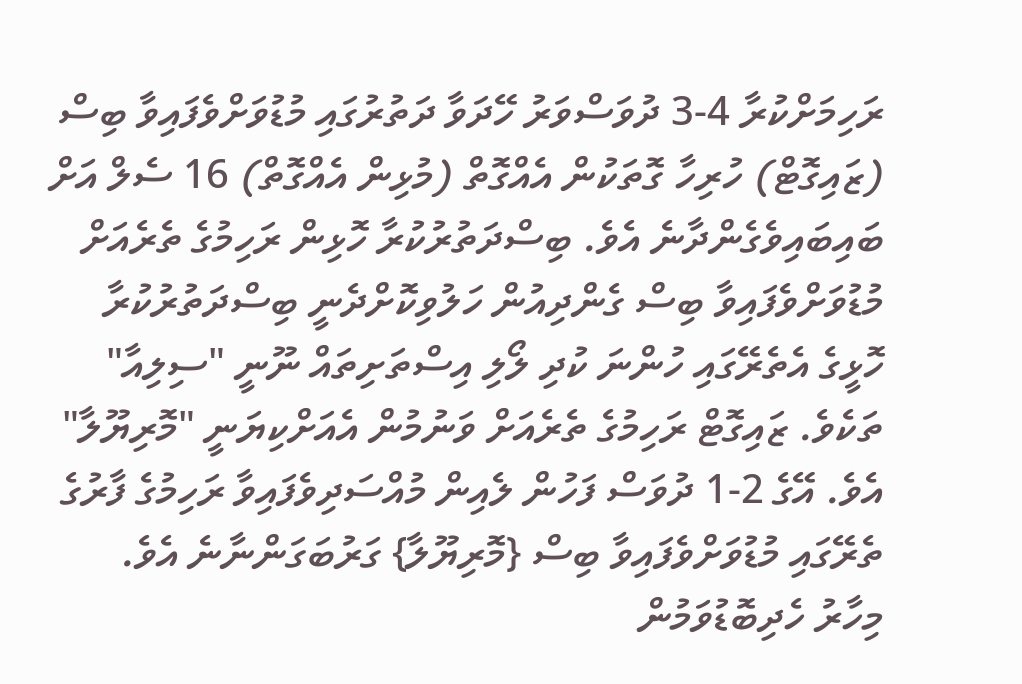ރަހިމަށްކުރާ 4-3 ދުވަސްވަރު ހޭދަވާ ދަތުރުގައި މުޑުވަށްވެފައިވާ ބިސް (ޒައިގޮޓް) ހުރިހާ ގޮތަކުން އެއްގޮތް (މުޅިން އެއްގޮތް) 16 ސެލް އަށް ބައިބައިވެގެންދާނެ އެވެ. ބިސްދަތުރުކުރާ ހޮޅިން ރަހިމުގެ ތެރެއަށް މުޑުވަށްވެފައިވާ ބިސް ގެންދިއުން ހަލުވިކޮށްދެނީ ބިސްދަތުރުކުރާ ހޮޅީގެ އެތެރޭގައި ހުންނަ ކުދި ލޯލި އިސްތަށިތައް ނޫނީ "ސިލިއާ" ތަކެވެ. ޒައިގޮޓް ރަހިމުގެ ތެރެއަށް ވަނުމުން އެއަށްކިޔަނީ "މޮރިޔޫލާ" އެވެ. އޭގެ 2-1 ދުވަސް ފަހުން ލެއިން މުއްސަދިވެފައިވާ ރަހިމުގެ ފާރުގެ ތެރޭގައި މުޑުވަށްވެފައިވާ ބިސް {މޮރިޔޫލާ} ގަރުބަގަންނާނެ އެވެ.
މިހާރު ހެދިބޮޑުވަމުން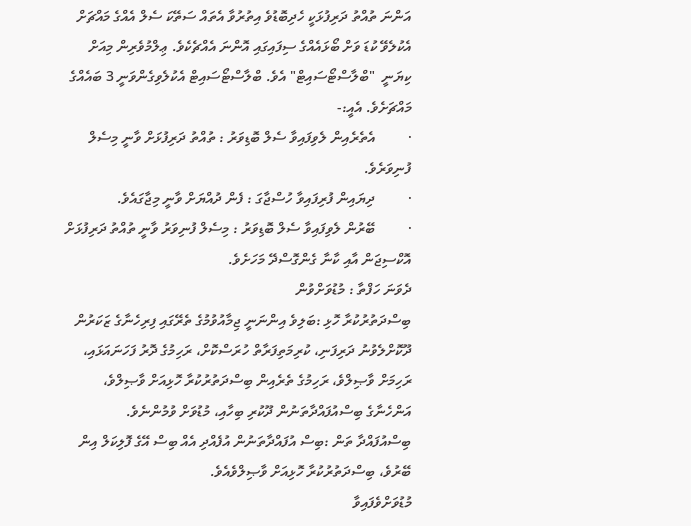އަންނަ ތުއްތު ދަރިފުޅަކީ ހެދިބޮޑުވެ އިތުރުވާ އެތައް ސަތޭކަ ސެލް އެއްގެ މައްޗަށް އެކުލެވޭ ކުޑަ ވަށް ބޯޅައެއްގެ ސިފައިގައި އޮންނަ އެއްޗެކެވެ. ޢިލްމުވެރިން މިއަށް ކިޔަނީ  "ބްލާސްޓޯސައިޓް" އެވެ. ބްލާސްޓޯސައިޓް އެކުލެވިގެންވަނީ 3 ބައެއްގެ މައްޗަށެވެ. އެއީ:-
·         އެތެރެއިން ލެވިފައިވާ ސެލް ބޮޑިވަރު : ތުއްތު ދަރިފުޅަށް ވާނީ މިސެލް ފުނިވަރެވެ.
·         ދިޔައިން ފުރިފައިވާ ހުސްޖާގަ : ފެން ދުއްޔަށް ވާނީ މިޖާގައެވެ.
·         ބޭރުން ލެވިފައިވާ ސެލް ބޮޑިވަރު : މިސެލް ފުނިވަރު ވާނީ ތުއްތު ދަރިފުޅަށް އޮކްސިޖަން އާއި ކާނާ ގެންގޮސްދޭ މަހަށެވެ.
ދެވަނަ ހަފްތާ : މުޑުވަށްވުން
ބިސްދަތުރުކުރާ ހޮޅި :ބަލިވެ އިންނަނީ ޖިމާއުވުމުގެ ތެރޭގައި ފިރިހެނާގެ ޒަކަރުން ދޫކޮށްލެވުނު ދަރިފަނި، ކުރިމަތިފަރާތް ހުރަސްކޮށް، ރަހިމުގެ ދޮރު ފަހަނައަޅައި، ރަހިމަށް ވާޞިލްވެ، ރަހިމުގެ ތެރެއިން ބިސްދަތުރުކުރާ ހޮޅިއަށް ވާޞިލްވެ، އަންހެނާގެ ބިސްއުފައްދާތަނުން ދޫކުރި ބިހާއި، މުޑުވަށް ވުމުންނެވެ.
ބިސްއުފައްދާ ތަން :ބިސް އުފައްދާތަނުން އުފެއްދި އެއް ބިސް އޭގެ ފޮލިކަލް އިން ބޭރުވެ، ބިސްދަތުރުކުރާ ހޮޅިއަށް ވާޞިލްވެއެވެ.
މުޑުވަށްވެފައިވާ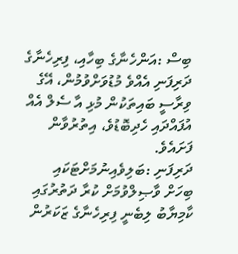ބިސް :އަންހެނާގެ ބިހާއި، ފިރިހެނާގެ ދަރިފަނި އެއްވެ މުޑުވަށްވުމުން، އޭގެ ވިރާސީ ބައިތަކުން މުޅި އާ ސެލް އެއް އުފައްދައި ހެދިބޮޑުވެ، އިތުރުވާން ފަށައެވެ.
ދަރިފަނި :ބަލިވެއިނުމަށްޓަކައި ބިހަށް ވާޞިލްވުމަށް ކުރާ ދަތުރުގައި ކާމިޔާބު ލިބެނީ ފިރިހެނާގެ ޒަކަރުން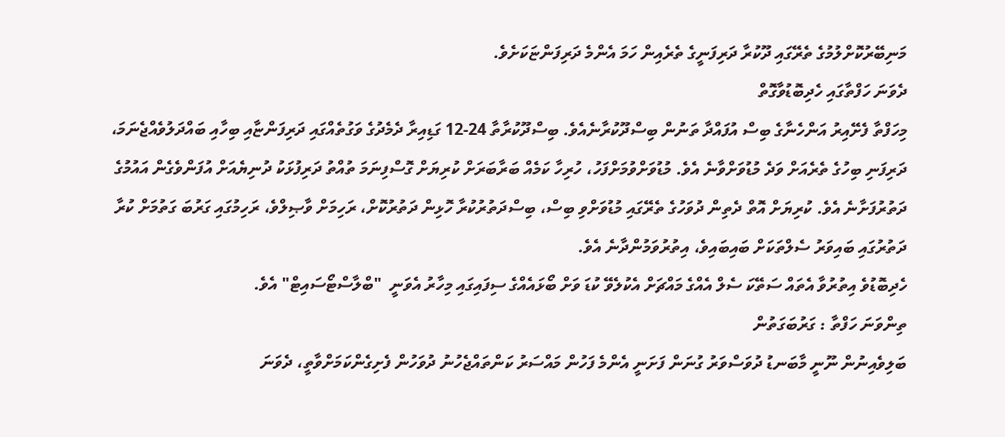މަނިބޭރުކޮށްލުމުގެ ތެރޭގައި ދޫކުރާ ދަރިފަނީގެ ތެރެއިން ހަމަ އެންމެ ދަރިފަންޏަކަށެވެ.
ދެވަނަ ހަފްތާގައި ހެދިބޮޑުވާގޮތް
މިހަފްތާ ފެށޭއިރު އަންހެނާގެ ބިސް އުފައްދާ ތަނުން ބިސްދޫކުރާނެއެވެ. ބިސްދޫކުރާތާ 24-12 ގަޑިއިރާ ދެމެދުގެ ވަގުތެއްގައި ދަރިފަންޏާއި ބިހާއި ބައްދަލުވެއްޖެނަމަ، ދަރިފަނި ބިހުގެ ތެރެއަށް ވަދެ މުޑުވަށްވާނެ އެވެ. މުޑުވަށްވުމަށްފަހު، ހުރިހާ ކަމެއް ބަރާބަރަށް ކުރިޔަށް ގޮސްފިނަމަ ތުއްތު ދަރިފުޅަކު ދުނިޔެއަށް އުފަންވެގެން އައުމުގެ ދަތުރުފަށާނެ އެވެ. ކުރިޔަށް އޮތް ދެތިން ދުވަހުގެ ތެރޭގައި މުޑުވަށްވި ބިސް، ބިސްދަތުރުކުރާ ހޮޅިން ދަތުރުކޮށް، ރަހިމަށް ވާޞިލްވެ، ރަހިމުގައި ގަރުބަ ގަތުމަށް ކުރާ ދަތުރުގައި ބައިވަރު ސެލްތަކަށް ބައިބައިވެ، އިތުރުވަމުންދާނެ އެވެ.
ހެދިބޮޑުވެ އިތުރުވާ އެތައް ސަތޭކަ ސެލް އެއްގެ މައްޗަށް އެކުލެވޭ ކުޑަ ވަށް ބޯޅައެއްގެ ސިފައިގައި މިހާރު އެވަނީ  "ބްލާސްޓޯސައިޓް" އެވެ.
ތިންވަނަ ހަފްތާ : ގަރުބަގަތުން
ބަލިވެއިނުން ނޫނީ މާބަނޑު ދުވަސްވަރު ގުނަން ފަށަނީ އެންމެ ފަހުން މައްސަރު ކަންތައްޖެހުނު ދުވަހުން ފެށިގެންކަމަށްވާތީ، ދެވަނަ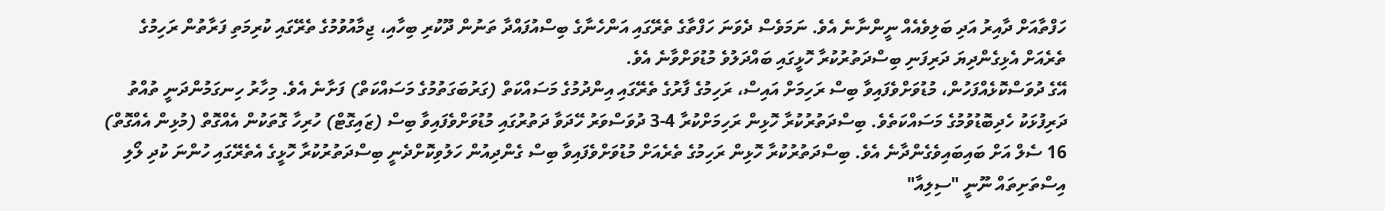ހަފްތާއަށް ދާއިރު އަދި ބަލިވެއެއް ނީންނާނެ އެވެ. ނަމަވެސް ދެވަނަ ހަފްތާގެ ތެރޭގައި އަންހެނާގެ ބިސްއުފައްދާ ތަނުން ދޫކުރި ބިހާއި، ޖިމާއުވުމުގެ ތެރޭގައި ކުރިމަތި ފަރާތުން ރަހިމުގެ ތެރެއަށް އެޅިގެންދިޔަ ދަރިފަނި ބިސްދަތުރުކުރާ ހޮޅީގައި ބައްދަލުވެ މުޑުވަށްވާނެ އެވެ.
އޭގެ ދުވަސްކޮޅެއްފަހުން، މުޑުވަށްވެފައިވާ ބިސް ރަހިމަށް އައިސް، ރަހިމުގެ ފާރުގެ ތެރޭގައި އިންދުމުގެ މަސައްކަތް (ގަރުބަގަތުމުގެ މަސައްކަތް) ފަށާނެ އެވެ. މިހާރު ހިނގަމުންދަނީ ތުއްތު ދަރިފުޅަކު ހެދިބޮޑުވުމުގެ މަސައްކަތެވެ. ބިސްދަތުރުކުރާ ހޮޅިން ރަހިމަށްކުރާ 4-3 ދުވަސްވަރު ހޭދަވާ ދަތުރުގައި މުޑުވަށްވެފައިވާ ބިސް (ޒައިގޮޓް) ހުރިހާ ގޮތަކުން އެއްގޮތް (މުޅިން އެއްގޮތް) 16 ސެލް އަށް ބައިބައިވެގެންދާނެ އެވެ. ބިސްދަތުރުކުރާ ހޮޅިން ރަހިމުގެ ތެރެއަށް މުޑުވަށްވެފައިވާ ބިސް ގެންދިއުން ހަލުވިކޮށްދެނީ ބިސްދަތުރުކުރާ ހޮޅީގެ އެތެރޭގައި ހުންނަ ކުދި ލޯލި އިސްތަށިތައް ނޫނީ "ސިލިއާ"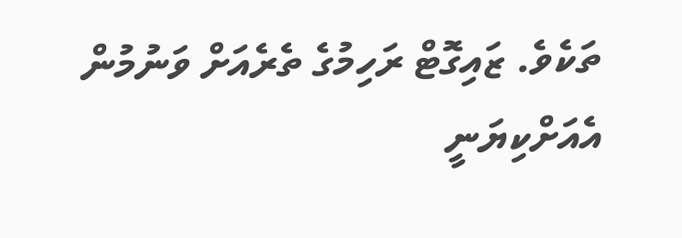ތަކެވެ. ޒައިގޮޓް ރަހިމުގެ ތެރެއަށް ވަނުމުން އެއަށްކިޔަނީ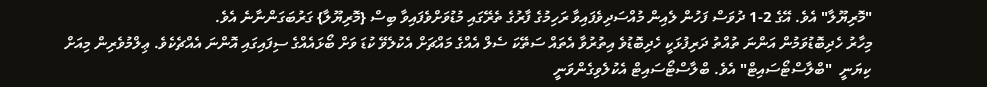"މޮރިޔޫލާ" އެވެ. އޭގެ 2-1 ދުވަސް ފަހުން ލެއިން މުއްސަދިވެފައިވާ ރަހިމުގެ ފާރުގެ ތެރޭގައި މުޑުވަށްވެފައިވާ ބިސް {މޮރިޔޫލާ} ގަރުބަގަންނާނެ އެވެ.
މިހާރު ހެދިބޮޑުވަމުން އަންނަ ތުއްތު ދަރިފުޅަކީ ހެދިބޮޑުވެ އިތުރުވާ އެތައް ސަތޭކަ ސެލް އެއްގެ މައްޗަށް އެކުލެވޭ ކުޑަ ވަށް ބޯޅައެއްގެ ސިފައިގައި އޮންނަ އެއްޗެކެވެ. ޢިލްމުވެރިން މިއަށް ކިޔަނީ  "ބްލާސްޓޯސައިޓް" އެވެ. ބްލާސްޓޯސައިޓް އެކުލެވިގެންވަނީ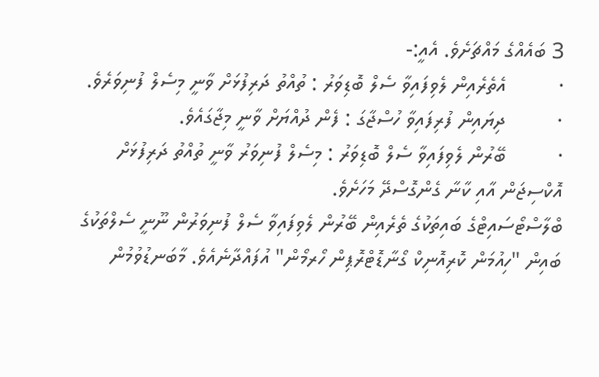3 ބައެއްގެ މައްޗަށެވެ. އެއީ:-
·         އެތެރެއިން ލެވިފައިވާ ސެލް ބޮޑިވަރު : ތުއްތު ދަރިފުޅަށް ވާނީ މިސެލް ފުނިވަރެވެ.
·         ދިޔައިން ފުރިފައިވާ ހުސްޖާގަ : ފެން ދުއްޔަށް ވާނީ މިޖާގައެވެ.
·         ބޭރުން ލެވިފައިވާ ސެލް ބޮޑިވަރު : މިސެލް ފުނިވަރު ވާނީ ތުއްތު ދަރިފުޅަށް އޮކްސިޖަން އާއި ކާނާ ގެންގޮސްދޭ މަހަށެވެ.
ބްލާސްޓޯސައިޓްގެ ބައިތަކުގެ ތެރެއިން ބޭރުން ލެވިފައިވާ ސެލް ފުނިވަރުން ނޫނީ ސެލްތަކުގެ ބައިން "ހިއުމަން ކޮރިއޮނިކް ގޯނާޑޮޓްރޮޕިން ހޯރމޯން" އުފައްދާނެއެވެ. މާބަނޑުވުމުން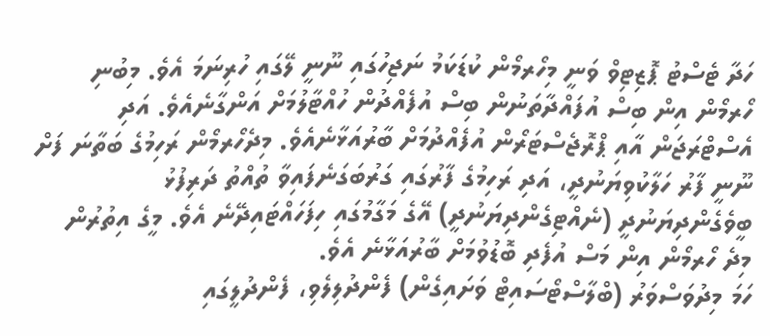ހަދާ ޓެސްޓު ޕޮޒިޓިވް ވަނީ މިހޯރމޯން ކުޑަކަމު ނަޖިހުގައި ނޫނީ ލޭގައި ހުރިނަމަ އެވެ. މިބުނި ހޯރމޯން އިން ބިސް އުފައްދާތަނުން ބިސް އުފެއްދުން ހުއްޓާލުމަށް އަންގާނެއެވެ. އަދި އެސްޓްރަޖަން އާއި ޕްރޮޖެސްޓަރޯން އުފެއްދުމަށް ބާރުއަޅާނެއެވެ. މިދެހޯރމޯން ރަހިމުގެ ބަތާނަ ފަށް ނޫނީ ފާރު ހަލާކުވިޔަނުދީ، އަދި ރަހިމުގެ ފާރުގައި ގަރުބަގަނެފައިވާ ތުއްތު ދަރިފުޅު ބީވެގެންދިޔަނުދީ (ނެއްޓިގެންދިޔަނުދީ) އޭގެ މަގާމުގައި ހިފަހައްޓައިދޭނެ އެވެ. މީގެ އިތުރުން މިދެ ހޯރމޯން އިން މަސް އުފެދި ބޮޑުވުމަށް ބާރުއަޅާނެ އެވެ.
ހަމަ މިދުވަސްވަރު (ބްލާސްޓޯސައިޓް ވަށައިގެން) ފެންދުލިލެވި، ފެންދުލީގައި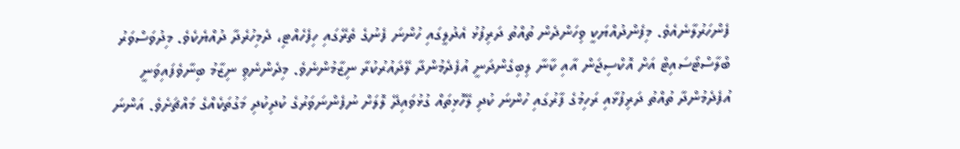ފެންހަރުލާނެއެވެ. މިފެންދުއްޔަކީ ވިހަންދެން ތުއްތު ދަރިފުޅު އެދުލީގައި ހުންނަ ފެނުގެ ތެރޭގައި ހިފެހެއްޓި، ދެމިހުރެދާ ދުއްޔެކެވެ. މިދުވަސްވަރު ބްލާސްޓޯސައިޓް އަށް އޮކްސިޖަން އާއި ކާނާ ލިބިގެންދަނީ އުފެދެމުންދާ ލޭދައުރުކުރާ ނިޒާމުންނެވެ. މިދެންނެވި ނިޒާމު ބިނާވެފައިވަނީ އުފެދެމުންދާ ތުއްތު ދަރިފުޅާއި ރަހިމުގެ ފާރުގައި ހުންނަ ކުދި ލޭހޮޅިތައް ގުޅުވައިދޭ ލޮލަށް ނުފެންނަވަރުގެ ކުދިކުދި މަގުތަކެއްގެ މައްޗަށެވެ. އަންނަ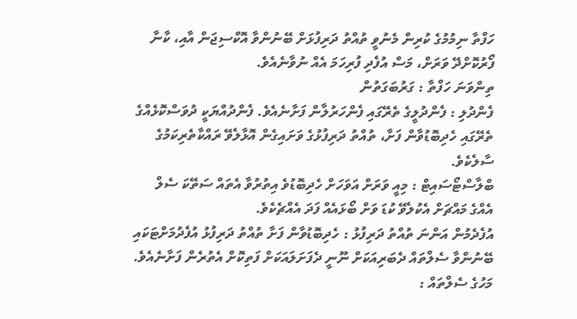ހަފްތާ ނިމުމުގެ ކުރިން މެނުވީ ތުއްތު ދަރިފުޅަށް ބޭނުންވާ އޮކްސިޖަން އާއި، ކާނާ ފޯރުކޮށްދޭ ވަރަށް، މަސް އުފެދި ފުރިހަމަ އެއް ނުވާނެއެވެ.
ތިންވަނަ ހަފްތާ : ގަރުބަގަތުން
ފެންދުލި : ފެންދުލީގެ ތެރޭގައި ފެންހަރުލާން ފަށާނެއެވެ. ފެންދުއްޔަކީ ދުވަސްކޮޅެއްގެ ތެރޭގައި ހެދިބޮޑުވާން ފަށާ، ތުއްތު ދަރިފުޅުގެ ވަށައިގެން އޮޅާލެވޭ ރައްކާތެރިކަމުގެ ސާލެކެވެ.
ބްލާސްޓޯސައިޓް : މިއީ ވަރަށް އަވަހަށް ހެދިބޮޑުވެ އިތުރުވާ އެތައް ސަތޭކަ ސެލް އެއްގެ މައްޗަށް އެކުލެވޭ ކުޑަ ވަށް ބޯޅައެއް ފަދަ އެއްޗެކެވެ.
އުފެދެމުން އަންނަ ތުއްތު ދަރިފުޅު : ހެދިބޮޑުވާން ފަށާ ތުއްތު ދަރިފުޅު އުފެދުމަށްޓަކައި ބޭނުންވާ ސެލްތައް ދެބަރިއަކަށް ނޫނީ ދެފަށަލައަކަށް ފަތިކޮށް އެތުރެން ފަށާނެއެވެ.
މަހުގެ ސެލްތައް :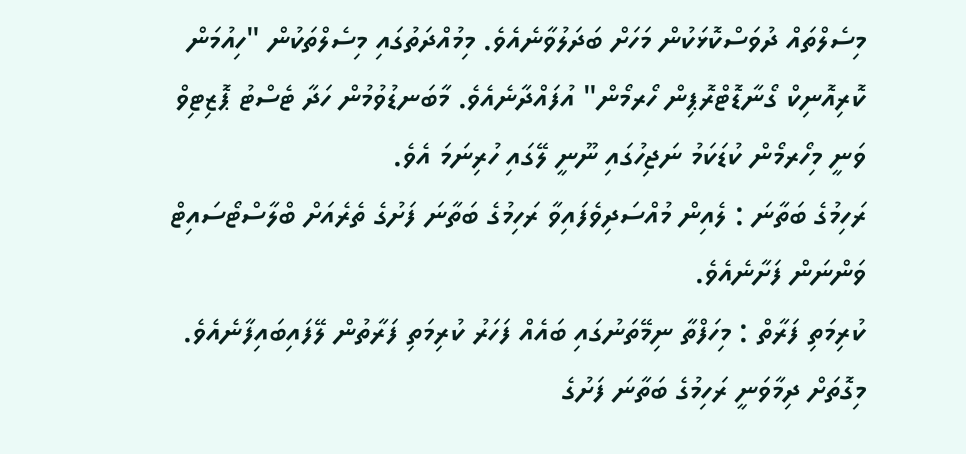މިސެލްތައް ދުވަސްކޮޅަކުން މަހަށް ބަދަލުވާނެއެވެ. މިމުއްދަތުގައި މިސެލްތަކުން "ހިއުމަން ކޮރިއޮނިކް ގޯނާޑޮޓްރޮޕިން ހޯރމޯން" އުފައްދާނެއެވެ. މާބަނޑުވުމުން ހަދާ ޓެސްޓު ޕޮޒިޓިވް ވަނީ މިހޯރމޯން ކުޑަކަމު ނަޖިހުގައި ނޫނީ ލޭގައި ހުރިނަމަ އެވެ.
ރަހިމުގެ ބަތާނަ : ލެއިން މުއްސަދިވެފައިވާ ރަހިމުގެ ބަތާނަ ފަށުގެ ތެރެއަށް ބްލާސްޓޯސައިޓް ވަންނަން ފަށާނެއެވެ.
ކުރިމަތި ފަރާތް : މިހަފްތާ ނިމޭތަނުގައި ބައެއް ފަހަރު ކުރިމަތި ފަރާތުން ލޭފައިބައިފާނެއެވެ. މިގޮތަށް ދިމާވަނީ ރަހިމުގެ ބަތާނަ ފަށުގެ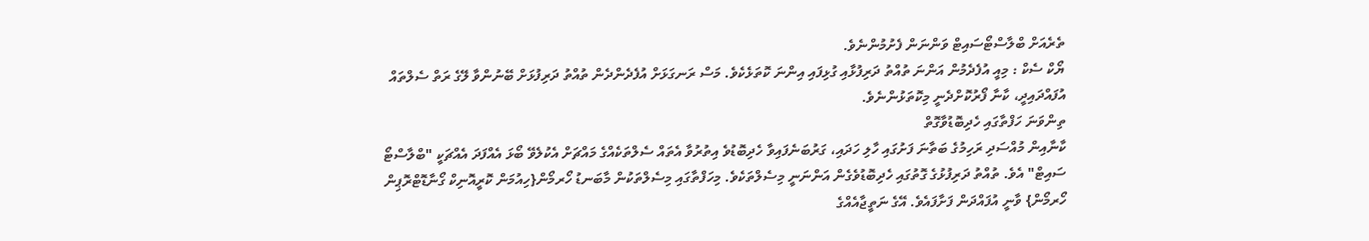ތެރެއަށް ބްލާސްޓޯސައިޓް ވަންނަން ފެށުމުންނެވެ.
ޔޯކް ސެކް : މިއީ އުފެދެމުން އަންނަ ތުއްތު ދަރިފުޅާއި ގުޅިފައި އިންނަ ކޮތަޅެކެވެ. މަސް ރަނގަޅަށް އުފެދެންދެން ތުއްތު ދަރިފުޅަށް ބޭނުންވާ ލޭގެ ރަތް ސެލްތައް އުފައްދައިދީ، ކާނާ ފޯރުކޮށްދެނީ މިކޮތަޅުންނެވެ.
ތިންވަނަ ހަފްތާގައި ހެދިބޮޑުވާގޮތް
ކާނާއިން މުއްސަދި ރަހިމުގެ ބަތާނަ ފަށުގައި ހާލި ހަދައި، ގަރުބަނެފައިވާ ހެދިބޮޑުވެ އިތުރުވާ އެތައް ސެލްތަކެއްގެ މައްޗަށް އެކުލެވޭ ބޯޅަ އެއްފަދަ އެއްޗަކީ "ބްލާސްޓޯ ސައިޓް" އެވެ. ތުއްތު ދަރިފުޅުގެ ގޮތުގައި ހެދިބޮޑުވެގެން އަންނަނީ މިސެލްތަކެވެ. މިހަފްތާގައި މިސެލްތަކުން މާބަނޑު ހޯރމޯން{ހިއުމަން ކޮރީއޮނިކް ގޯނާޑޮޓްރޮޕިން ހޯރމޯން} ވާނީ އުފައްދަން ފަށާފައެވެ. އޭގެ ނަތީޖާއެއްގެ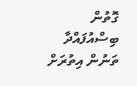ގޮތުން ބިސްއުފައްދާ ތަނުން އިތުރަށް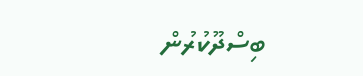ބިސްދޫކުރުން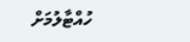ހުއްޓާލުމަށް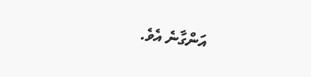އަންގާނެ އެވެ.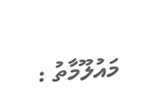މައުލޫމާތު :